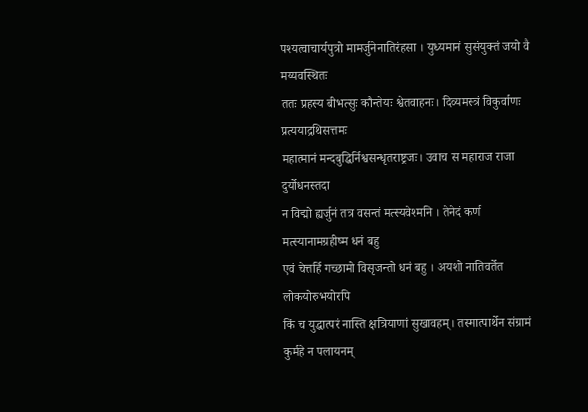पश्यत्वाचार्यपुत्रो मामर्जुनेनातिरंहसा । युध्यमानं सुसंयुक्तं जयो वै मय्यवस्थितः
ततः प्रहस्य बीभत्सुः कौन्तेयः श्वेतवाहनः। दिव्यमस्त्रं विकुर्वाणः प्रत्ययाद्रथिसत्तमः
महात्मानं मन्दबुद्धिर्निश्वसन्धृतराष्ट्रजः। उवाच स महाराज राजा दुर्योधनस्तदा
न विद्मो ह्यर्जुनं तत्र वसन्तं मत्स्यवेश्मनि । तेनेदं कर्ण मत्स्यानामग्रहीष्म धनं बहु
एवं चेत्तर्हि गच्छामो विसृजन्तो धनं बहु । अयशो नातिवर्तेत लोकयोरुभयोरपि
किं च युद्धात्परं नास्ति क्षत्रियाणां सुखावहम्। तस्मात्पार्थेन संग्रामं कुर्महे न पलायनम्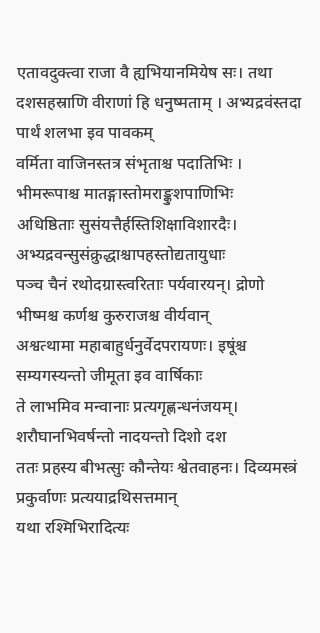एतावदुक्त्वा राजा वै ह्यभियानमियेष सः। तथा दशसहस्राणि वीराणां हि धनुष्मताम् । अभ्यद्रवंस्तदा पार्थं शलभा इव पावकम्
वर्मिता वाजिनस्तत्र संभृताश्च पदातिभिः । भीमरूपाश्च मातङ्गास्तोमराङ्कुशपाणिभिः
अधिष्ठिताः सुसंयत्तैर्हस्तिशिक्षाविशारदैः। अभ्यद्रवन्सुसंक्रुद्धाश्चापहस्तोद्यतायुधाः
पञ्च चैनं रथोदग्रास्त्वरिताः पर्यवारयन्। द्रोणो भीष्मश्च कर्णश्च कुरुराजश्च वीर्यवान्
अश्वत्थामा महाबाहुर्धनुर्वेदपरायणः। इषूंश्च सम्यगस्यन्तो जीमूता इव वार्षिकाः
ते लाभमिव मन्वानाः प्रत्यगृह्णन्धनंजयम्। शरौघानभिवर्षन्तो नादयन्तो दिशो दश
ततः प्रहस्य बीभत्सुः कौन्तेयः श्वेतवाहनः। दिव्यमस्त्रं प्रकुर्वाणः प्रत्ययाद्रथिसत्तमान्
यथा रश्मिभिरादित्यः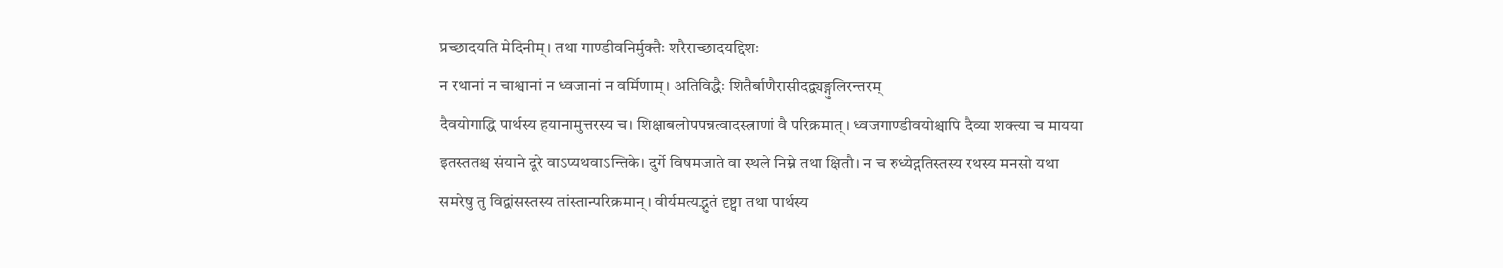प्रच्छादयति मेदिनीम्। तथा गाण्डीवनिर्मुक्तैः शरैराच्छादयद्दिशः
न रथानां न चाश्वानां न ध्वजानां न वर्मिणाम्। अतिविद्धैः शितैर्बाणैरासीदद्व्यङ्गुलिरन्तरम्
दैवयोगाद्धि पार्थस्य हयानामुत्तरस्य च। शिक्षाबलोपपन्नत्वादस्त्राणां वै परिक्रमात्। ध्वजगाण्डीवयोश्चापि दैव्या शक्त्या च मायया
इतस्ततश्च संयाने दूरे वाऽप्यथवाऽन्तिके। दुर्गे विषमजाते वा स्थले निम्ने तथा क्षितौ। न च रुध्येद्गतिस्तस्य रथस्य मनसो यथा
समरेषु तु विद्वांसस्तस्य तांस्तान्परिक्रमान्। वीर्यमत्यद्भुतं दृष्ट्वा तथा पार्थस्य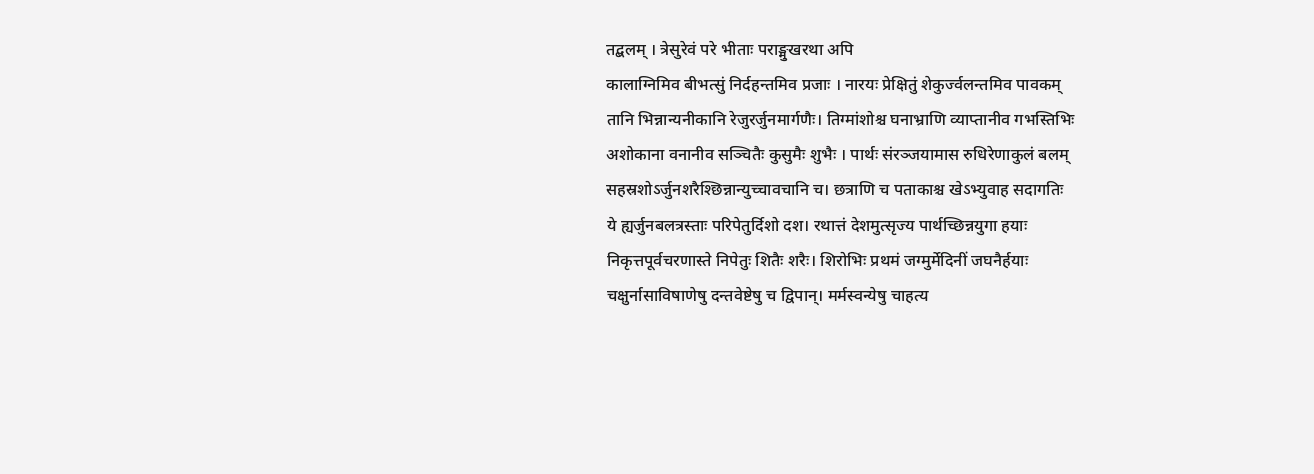तद्बलम् । त्रेसुरेवं परे भीताः पराङ्मुखरथा अपि
कालाग्निमिव बीभत्सुं निर्दहन्तमिव प्रजाः । नारयः प्रेक्षितुं शेकुर्ज्वलन्तमिव पावकम्
तानि भिन्नान्यनीकानि रेजुरर्जुनमार्गणैः। तिग्मांशोश्च घनाभ्राणि व्याप्तानीव गभस्तिभिः
अशोकाना वनानीव सञ्चितैः कुसुमैः शुभैः । पार्थः संरञ्जयामास रुधिरेणाकुलं बलम्
सहस्रशोऽर्जुनशरैश्छिन्नान्युच्चावचानि च। छत्राणि च पताकाश्च खेऽभ्युवाह सदागतिः
ये ह्यर्जुनबलत्रस्ताः परिपेतुर्दिशो दश। रथात्तं देशमुत्सृज्य पार्थच्छिन्नयुगा हयाः
निकृत्तपूर्वचरणास्ते निपेतुः शितैः शरैः। शिरोभिः प्रथमं जग्मुर्मेदिनीं जघनैर्हयाः
चक्षुर्नासाविषाणेषु दन्तवेष्टेषु च द्विपान्। मर्मस्वन्येषु चाहत्य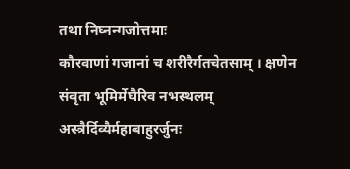तथा निघ्नन्गजोत्तमाः
कौरवाणां गजानां च शरीरैर्गतचेतसाम् । क्षणेन संवृता भूमिर्मेघैरिव नभस्थलम्
अस्त्रैर्दिव्यैर्महाबाहुरर्जुनः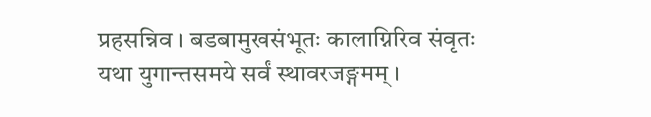प्रहसन्निव । बडबामुखसंभूतः कालाग्निरिव संवृतः
यथा युगान्तसमये सर्वं स्थावरजङ्गमम् ।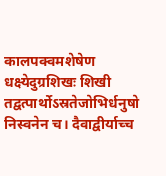कालपक्वमशेषेण धक्ष्येदुग्रशिखः शिखी
तद्वत्पार्थोऽस्रतेजोभिर्धनुषो निस्वनेन च। दैवाद्वीर्याच्च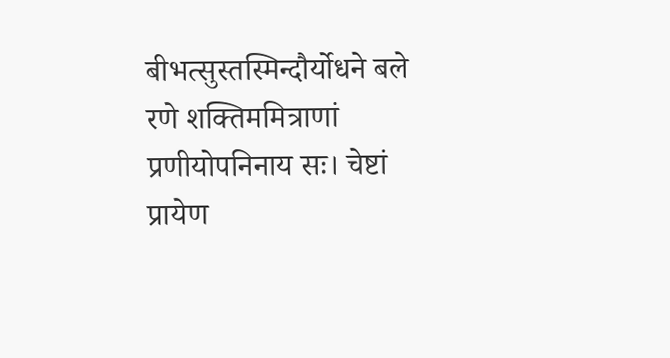बीभत्सुस्तस्मिन्दौर्योधने बले
रणे शक्तिममित्राणां प्रणीयोपनिनाय सः। चेष्टां प्रायेण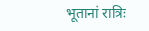भूतानां रात्रिः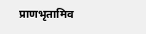प्राणभृतामिव